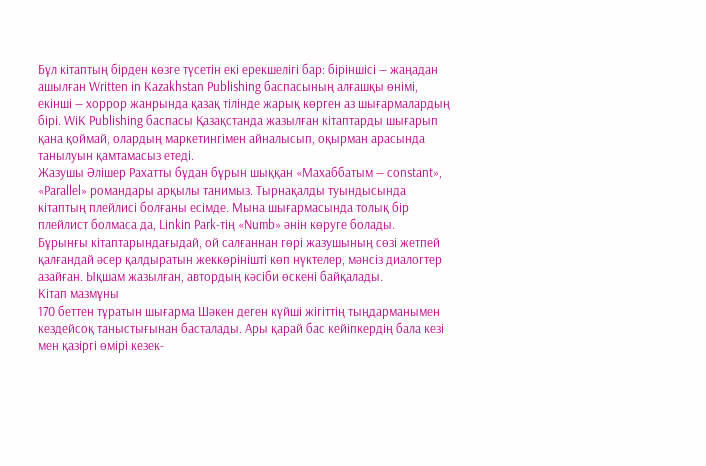Бұл кітаптың бірден көзге түсетін екі ерекшелігі бар: біріншісі — жаңадан ашылған Written in Kazakhstan Publishing баспасының алғашқы өнімі, екінші — хоррор жанрында қазақ тілінде жарық көрген аз шығармалардың бірі. WiK Publishing баспасы Қазақстанда жазылған кітаптарды шығарып қана қоймай, олардың маркетингімен айналысып, оқырман арасында танылуын қамтамасыз етеді.
Жазушы Әлішер Рахатты бұдан бұрын шыққан «Махаббатым — сonstant», «Parallel» романдары арқылы танимыз. Тырнақалды туындысында кітаптың плейлисі болғаны есімде. Мына шығармасында толық бір плейлист болмаса да, Linkin Park-тің «Numb» әнін көруге болады.
Бұрынғы кітаптарындағыдай, ой салғаннан гөрі жазушының сөзі жетпей қалғандай әсер қалдыратын жеккөрінішті көп нүктелер, мәнсіз диалогтер азайған. Ықшам жазылған, автордың кәсіби өскені байқалады.
Кітап мазмұны
170 беттен тұратын шығарма Шәкен деген күйші жігіттің тыңдарманымен кездейсоқ таныстығынан басталады. Ары қарай бас кейіпкердің бала кезі мен қазіргі өмірі кезек-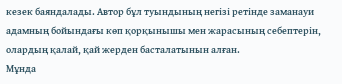кезек баяндалады. Автор бұл туындының негізі ретінде заманауи адамның бойындағы көп қорқынышы мен жарасының себептерін, олардың қалай, қай жерден басталатынын алған.
Мұнда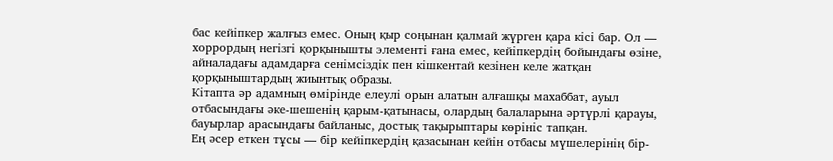бас кейіпкер жалғыз емес. Оның қыр соңынан қалмай жүрген қара кісі бар. Ол — хоррордың негізгі қорқынышты элементі ғана емес, кейіпкердің бойындағы өзіне, айналадағы адамдарға сенімсіздік пен кішкентай кезінен келе жатқан қорқыныштардың жиынтық образы.
Кітапта әр адамның өмірінде елеулі орын алатын алғашқы махаббат, ауыл отбасындағы әке-шешенің қарым-қатынасы, олардың балаларына әртүрлі қарауы, бауырлар арасындағы байланыс, достық тақырыптары көрініс тапқан.
Ең әсер еткен тұсы — бір кейіпкердің қазасынан кейін отбасы мүшелерінің бір-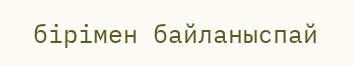бірімен байланыспай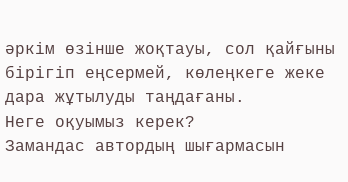әркім өзінше жоқтауы, сол қайғыны бірігіп еңсермей, көлеңкеге жеке дара жұтылуды таңдағаны.
Неге оқуымыз керек?
Замандас автордың шығармасын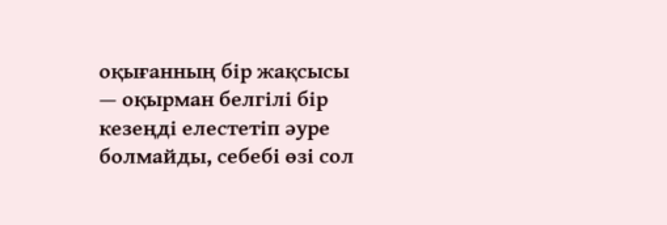оқығанның бір жақсысы — оқырман белгілі бір кезеңді елестетіп әуре болмайды, себебі өзі сол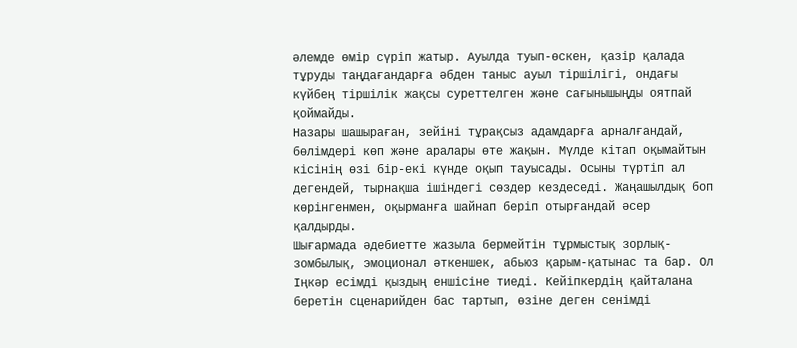әлемде өмір сүріп жатыр. Ауылда туып-өскен, қазір қалада тұруды таңдағандарға әбден таныс ауыл тіршілігі, ондағы күйбең тіршілік жақсы суреттелген және сағынышыңды оятпай қоймайды.
Назары шашыраған, зейіні тұрақсыз адамдарға арналғандай, бөлімдері көп және аралары өте жақын. Мүлде кітап оқымайтын кісінің өзі бір-екі күнде оқып тауысады. Осыны түртіп ал дегендей, тырнақша ішіндегі сөздер кездеседі. Жаңашылдық боп көрінгенмен, оқырманға шайнап беріп отырғандай әсер қалдырды.
Шығармада әдебиетте жазыла бермейтін тұрмыстық зорлық-зомбылық, эмоционал әткеншек, абьюз қарым-қатынас та бар. Ол Іңкәр есімді қыздың еншісіне тиеді. Кейіпкердің қайталана беретін сценарийден бас тартып, өзіне деген сенімді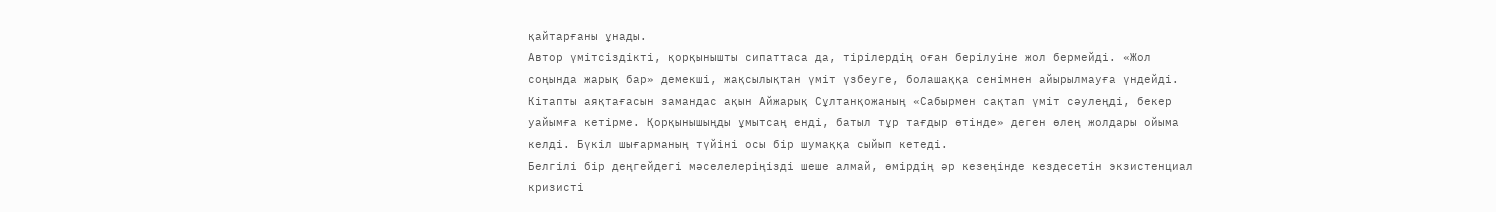қайтарғаны ұнады.
Автор үмітсіздікті, қорқынышты сипаттаса да, тірілердің оған берілуіне жол бермейді. «Жол соңында жарық бар» демекші, жақсылықтан үміт үзбеуге, болашаққа сенімнен айырылмауға үндейді.
Кітапты аяқтағасын замандас ақын Айжарық Сұлтанқожаның «Сабырмен сақтап үміт сәулеңді, бекер уайымға кетірме. Қорқынышыңды ұмытсаң енді, батыл тұр тағдыр өтінде» деген өлең жолдары ойыма келді. Бүкіл шығарманың түйіні осы бір шумаққа сыйып кетеді.
Белгілі бір деңгейдегі мәселелеріңізді шеше алмай, өмірдің әр кезеңінде кездесетін экзистенциал кризисті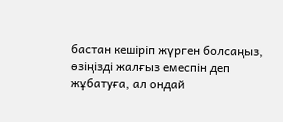бастан кешіріп жүрген болсаңыз, өзіңізді жалғыз емеспін деп жұбатуға, ал ондай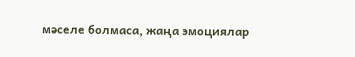мәселе болмаса, жаңа эмоциялар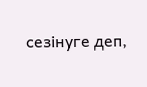сезінуге деп,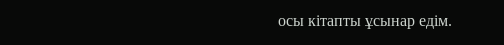осы кітапты ұсынар едім.